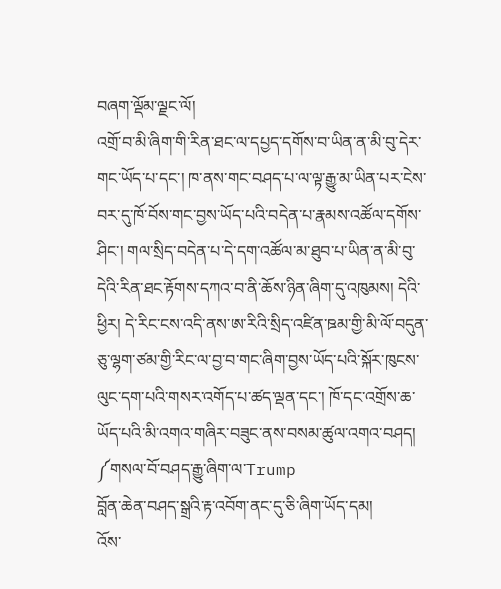བཞག་ལྡོམ་ལྗང་ལོ།
འགྲོ་བ་མི་ཞིག་གི་རིན་ཐང་ལ་དཔྱད་དགོས་བ་ཡིན་ན་མི་བུ་དེར་གང་ཡོད་པ་དང་། ཁ་ནས་གང་བཤད་པ་ལ་ལྟ་རྒྱུ་མ་ཡིན་པར་ངེས་བར་དུ་ཁོ་བོས་གང་བྱས་ཡོད་པའི་བདེན་པ་རྣམས་འཚོལ་དགོས་ཤིང་། གལ་སྲིད་བདེན་པ་དེ་དག་འཚོལ་མ་ཐུབ་པ་ཡིན་ན་མི་བུ་དེའི་རིན་ཐང་རྟོགས་དཀའ་བ་ནི་ཆོས་ཉིན་ཞིག་དུ་འཁུམས། དེའི་ཕྱིར། དེ་རིང་ངས་འདི་ནས་ཨ་རིའི་སྲིད་འཛིན་ཋམ་གྱི་མི་ལོ་བདུན་ཅུ་ལྷག་ཙམ་གྱི་རིང་ལ་བྱ་བ་གང་ཞིག་བྱས་ཡོད་པའི་སྐོར་ཁུངས་ལུང་དག་པའི་གསར་འགོད་པ་ཚད་ལྡན་དང་། ཁོ་དང་འགྲོས་ཆ་ཡོད་པའི་མི་འགའ་གཞིར་བཟུང་ནས་བསམ་ཚུལ་འགའ་བཤད། ༼གསལ་བོ་བཤད་རྒྱུ་ཞིག་ལ་Trump
བློན་ཆེན་བཤད་སྒྲའི་རྟ་འབོག་ནང་དུ་ཅི་ཞིག་ཡོད་དམ།
འོས་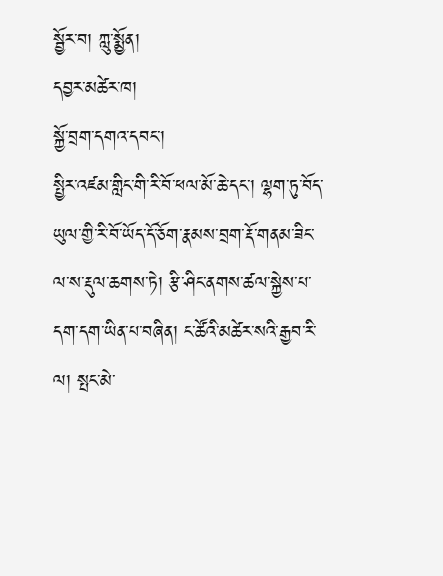སྦྱོར་བ། ཀླུ་སྨྱོན།
དབྱར་མཚེར་ཁ།
སྐྱོ་བྲག་དགའ་དབང་།
སྤྱིར་འཛམ་གླིང་གི་རི་བོ་ཕལ་མོ་ཆེ་དང་། ལྷག་ཏུ་བོད་ཡུལ་གྱི་རི་བོ་ཡོད་དོ་ཅོག་རྣམས་བྲག་རྡོ་གནམ་ཟིང་ལ་ས་རྡུལ་ཆགས་ཏེ། རྩི་ཤིང་ནགས་ཚལ་སྐྱེས་པ་དག་དག་ཡིན་པ་བཞིན། ང་ཚོའི་མཚེར་སའི་རྒྱབ་རི་ལ། སྤང་མེ་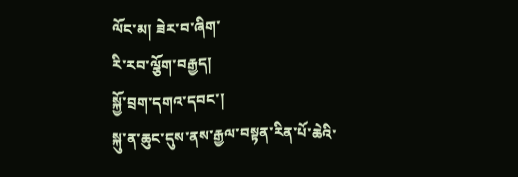ལོང་མ། ཟེར་བ་ཞིག་
རི་རབ་ལྕོག་བརྒྱད།
སྐྱོ་བྲག་དགའ་དབང་།
སྐུ་ན་ཆུང་དུས་ནས་རྒྱལ་བསྟན་རིན་པོ་ཆེའི་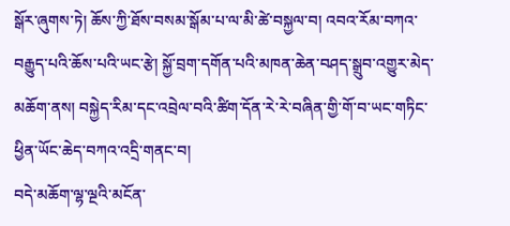སྒོར་ཞུགས་ཏེ། ཆོས་ཀྱི་ཐོས་བསམ་སྒོམ་པ་ལ་མི་ཚེ་བསྐྱལ་བ། འབའ་རོམ་བཀའ་བརྒྱུད་པའི་ཆོས་པའི་ཡང་རྩེ། སྐྱོ་བྲག་དགོན་པའི་མཁན་ཆེན་བཤད་སྒྲུབ་འགྱུར་མེད་མཆོག་ནས། བསྐྱེད་རིམ་དང་འབྲེལ་བའི་ཚིག་དོན་རེ་རེ་བཞིན་གྱི་གོ་བ་ཡང་གཏིང་ཕྱིན་ཡོང་ཆེད་བཀའ་འདྲི་གནང་བ།
བདེ་མཆོག་ལྷ་ལྔའི་མངོན་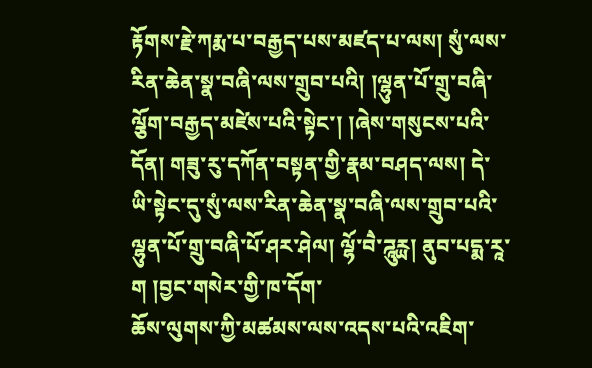རྟོགས་རྗེ་ཀརྨ་པ་བརྒྱད་པས་མཛད་པ་ལས། སུཾ་ལས་རིན་ཆེན་སྣ་བཞི་ལས་གྲུབ་པའི། །ལྷུན་པོ་གྲུ་བཞི་ལྕོག་བརྒྱད་མཛེས་པའི་སྟེང་། །ཞེས་གསུངས་པའི་དོན། གཟུ་རུ་དཀོན་བསྟན་གྱི་རྣམ་བཤད་ལས། དེ་ཡི་སྟེང་དུ་སུཾ་ལས་རིན་ཆེན་སྣ་བཞི་ལས་གྲུབ་པའི་ལྷུན་པོ་གྲུ་བཞི་པོ་ཤར་ཤེལ། ལྷོ་བཻ་ཌཱུཪྻ། ནུབ་པདྨ་རཱ་ག །བྱང་གསེར་གྱི་ཁ་དོག་
ཆོས་ལུགས་ཀྱི་མཚམས་ལས་འདས་པའི་འཇིག་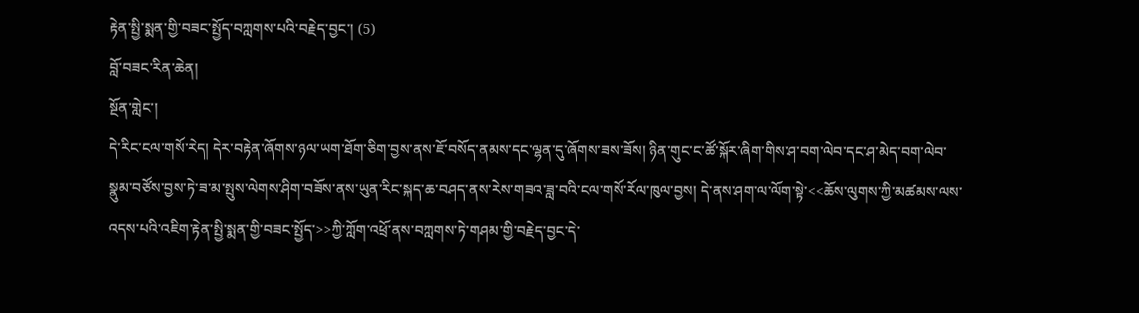རྟེན་སྤྱི་སྨན་གྱི་བཟང་སྤྱོད་བཀླགས་པའི་བརྗེད་བྱང་། (5)
བློ་བཟང་རིན་ཆེན།
སྔོན་གླེང་།
དེ་རིང་ངལ་གསོ་རེད། དེར་བརྟེན་ཞོགས་ཉལ་ཡག་ཐོག་ཅིག་བྱས་ནས་ཇོ་བསོད་ནམས་དང་ལྷན་དུ་ཞོགས་ཟས་ཟོས། ཉིན་གུང་ང་ཚོ་སྐོར་ཞིག་གིས་ཤ་བག་ལེབ་དང་ཤ་མེད་བག་ལེབ་སྣུམ་བཙོས་བྱས་ཏེ་ཟ་མ་སྤུས་ལེགས་ཤིག་བཟོས་ནས་ཡུན་རིང་སྐད་ཆ་བཤད་ནས་རེས་གཟའ་ཟླ་བའི་ངལ་གསོ་རོལ་ཁུལ་བྱས། དེ་ནས་ཤག་ལ་ལོག་སྟེ་<<ཆོས་ལུགས་ཀྱི་མཚམས་ལས་འདས་པའི་འཇིག་རྟེན་སྤྱི་སྨན་གྱི་བཟང་སྤྱོད་>>ཀྱི་ཀློག་འཕྲོ་ནས་བཀླགས་ཏེ་གཤམ་གྱི་བརྗེད་བྱང་དེ་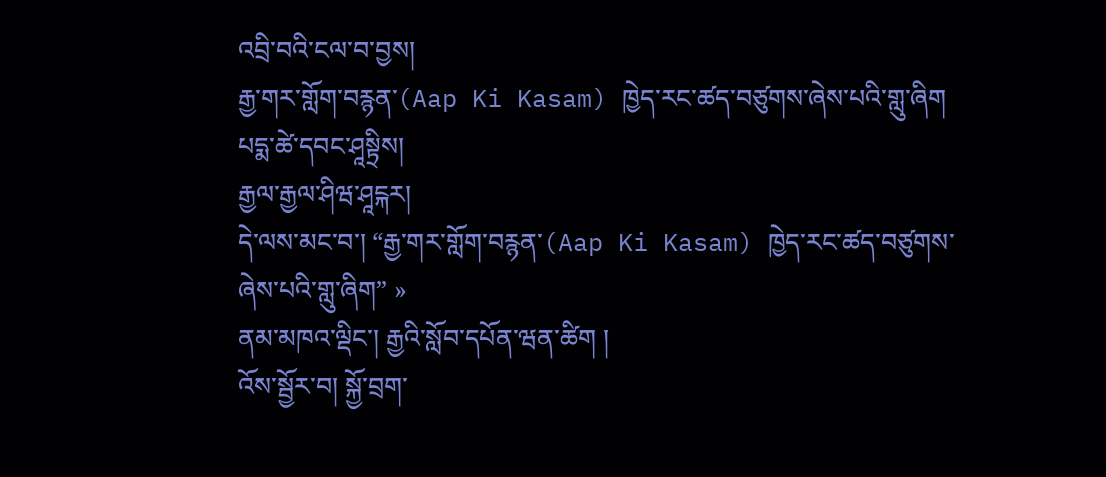འབྲི་བའི་ངལ་བ་བྱས།
རྒྱ་གར་གློག་བརྙན་(Aap Ki Kasam) ཁྱེད་རང་ཚད་བཙུགས་ཞེས་པའི་གླུ་ཞིག
པདྨ་ཚེ་དབང་ཤཱསྟྲིས།
རྒྱལ་རྒྱལ་ཤིཝ་ཤཱངྐར།
དེ་ལས་མང་བ་། “རྒྱ་གར་གློག་བརྙན་(Aap Ki Kasam) ཁྱེད་རང་ཚད་བཙུགས་ཞེས་པའི་གླུ་ཞིག” »
ནམ་མཁའ་ལྡིང་། རྒྱའི་སློབ་དཔོན་ཝན་ཚིག །
འོས་སྦྱོར་བ། སྐྱོ་བྲག་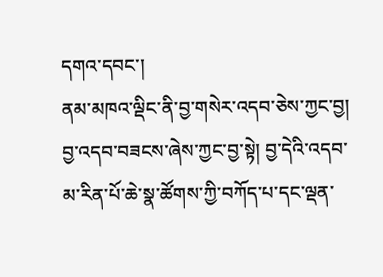དགའ་དབང་།
ནམ་མཁའ་ལྡིང་ནི་བྱ་གསེར་འདབ་ཅེས་ཀྱང་བྱ། བྱ་འདབ་བཟངས་ཞེས་ཀྱང་བྱ་སྟེ། བྱ་དེའི་འདབ་མ་རིན་པོ་ཆེ་སྣ་ཚོགས་ཀྱི་བཀོད་པ་དང་ལྡན་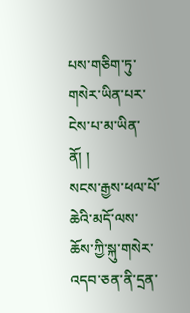པས་གཅིག་ཏུ་གསེར་ཡིན་པར་ངེས་པ་མ་ཡིན་ནོ། །
སངས་རྒྱས་ཕལ་པོ་ཆེའི་མདོ་ལས་ཆོས་ཀྱི་སྐུ་གསེར་འདབ་ཅན་ནི་དྲན་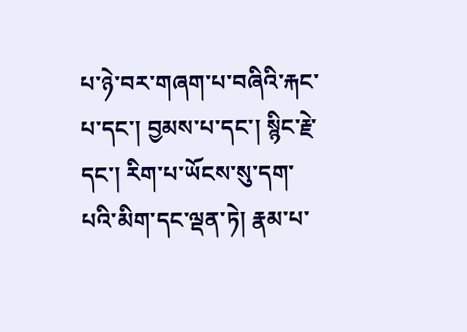པ་ཉེ་བར་གཞག་པ་བཞིའི་རྐང་པ་དང་། བྱམས་པ་དང་། སྙིང་རྗེ་དང་། རིག་པ་ཡོངས་སུ་དག་པའི་མིག་དང་ལྡན་ཏེ། རྣམ་པ་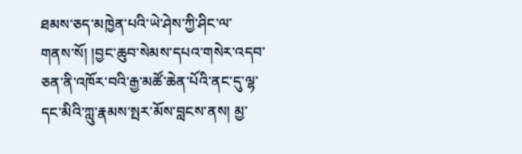ཐམས་ཅད་མཁྱེན་པའི་ཡེ་ཤེས་ཀྱི་ཤིང་ལ་གནས་སོ། །བྱང་ཆུབ་སེམས་དཔའ་གསེར་འདབ་ཅན་ནི་འཁོར་བའི་རྒྱ་མཚོ་ཆེན་པོའི་ནང་དུ་ལྷ་དང་མིའི་ཀླུ་རྣམས་སྤར་མོས་བླངས་ནས། མྱ་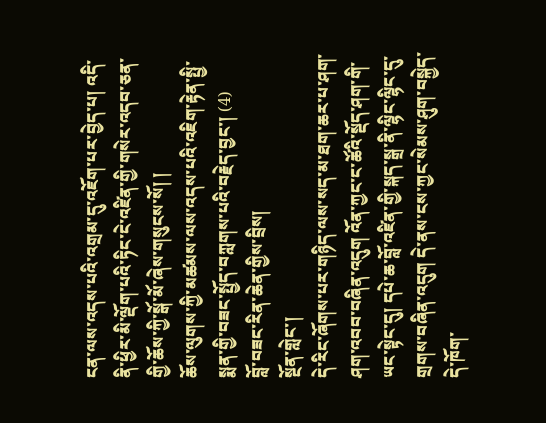ངན་ལས་འདས་པའི་འགྲམ་དུ་འཇོག་པར་བྱེད་པ། འདི་ནི་ཕྱིར་མི་ལྡོག་པའི་ཏིང་ངེ་འཛིན་གྱི་གསེར་འདབ་ཅན་གྱི་ཆོས་ཀྱི་སྒོ་མོ་ཞེས་གསུངས་སོ། །
ཆོས་ལུགས་ཀྱི་མཚམས་ལས་འདས་པའི་འཇིག་རྟེན་སྤྱི་སྨན་གྱི་བཟང་སྤྱོད་བཀླགས་པའི་བརྗེད་བྱང་། (4)
བློ་བཟང་རིན་ཆེན་གྱིས་བྲིས།
སྔོན་གླེང་།
དེ་རིང་ཞོགས་པར་གཉིད་ལས་སད་མ་ཐག་ཆར་པ་ཤག་ཤག་འབབ་བཞིན་འདུག འོན་ཀྱང་ང་ཚོའི་སྡོད་ཤག་གི་ཡང་སྟེང་དུ། དཔེ་ཆ་བློ་འཛིན་གྱི་སྐད་སྒྲ་ནི་ལྷིང་ལྷིང་དུ་གྲགས་བཞིན་འདུག དེ་ནས་ངས་ཀྱང་སེམས་ཤུག་བསྐྱེད་དེ་ཁོག་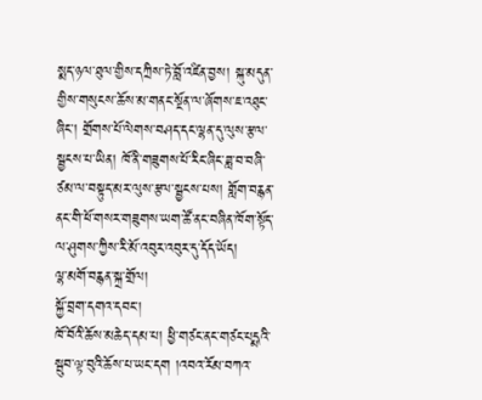སྨད་ཉལ་ཐུལ་གྱིས་དཀྲིས་ཏེ་བློ་འཛིན་བྱས། སྐུ་མདུན་གྱིས་གསུངས་ཆོས་མ་གནང་སྔོན་ལ་ཞོགས་ཇ་འཐུང་ཞིང་། གྲོགས་པོ་ལེགས་བཤད་དང་ལྷན་དུ་ལུས་རྩལ་སྦྱངས་པ་ཡིན། ཁོ་ནི་གཟུགས་པོ་རིང་ཞིང་ཟླ་བ་བཞི་ཙམ་ལ་བསྟུད་མར་ལུས་རྩལ་སྦྱངས་པས། གློག་བརྙན་ནང་གི་ཕོ་གསར་གཟུགས་ཡག་ཚོ་ནང་བཞིན་ཁོག་སྟོད་ལ་ཤུགས་ཀྱིས་རི་མོ་འབུར་འབུར་དུ་དོད་ཡོད།
ལྷ་མགོ་བརྙན་སྐྲ་གྲོལ།
སྐྱོ་བྲག་དགའ་དབང་།
ཁོ་བོའི་ཆོས་མཆེད་དམ་པ། ཕྱི་གཙང་ནང་གཙང་པདྨའི་སྦུབ་ལྟ་བུའི་ཆོས་པ་ཡང་དག །འབའ་རོམ་བཀའ་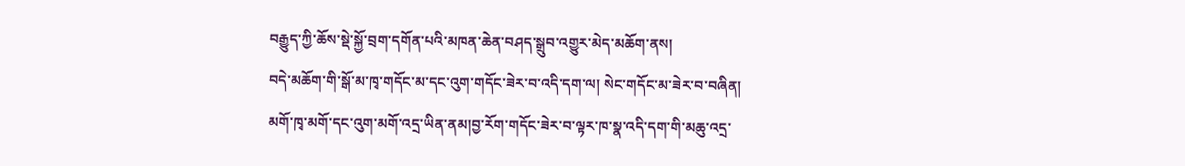བརྒྱུད་ཀྱི་ཆོས་སྡེ་སྐྱོ་བྲག་དགོན་པའི་མཁན་ཆེན་བཤད་སྒྲུབ་འགྱུར་མེད་མཆོག་ནས།
བདེ་མཆོག་གི་སྒོ་མ་ཁྭ་གདོང་མ་དང་འུག་གདོང་ཟེར་བ་འདི་དག་ལ། སེང་གདོང་མ་ཟེར་བ་བཞིན། མགོ་ཁྭ་མགོ་དང་འུག་མགོ་འདྲ་ཡིན་ནམ།བྱ་རོག་གདོང་ཟེར་བ་ལྟར་ཁ་སྣ་འདི་དག་གི་མཆུ་འདྲ་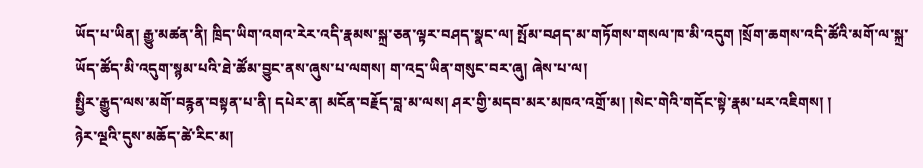ཡོད་པ་ཡིན། རྒྱུ་མཚན་ནི། ཁྲིད་ཡིག་འགའ་རེར་འདི་རྣམས་སྐྲ་ཅན་ལྟར་བཤད་སྣང་ལ། སྤོམ་བཤད་མ་གཏོགས་གསལ་ཁ་མི་འདུག །སྲོག་ཆགས་འདི་ཚོའི་མགོ་ལ་སྐྲ་ཡོད་ཚོད་མི་འདུག་སྙམ་པའི་ཐེ་ཚོམ་བྱུང་ནས་ཞུས་པ་ལགས། ག་འདྲ་ཡིན་གསུང་བར་ཞུ། ཞེས་པ་ལ།
སྤྱིར་རྒྱུད་ལས་མགོ་བརྙན་བསྟན་པ་ནི། དཔེར་ན། མངོན་བརྗོད་བླ་མ་ལས། ཤར་གྱི་མདབ་མར་མཁའ་འགྲོ་མ། །སེང་གེའི་གདོང་སྟེ་རྣམ་པར་འཇིགས། །
ཉེར་ལྔའི་དུས་མཆོད་ཚེ་རིང་མ།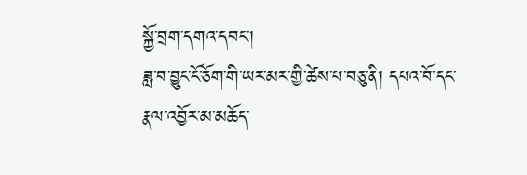སྐྱོ་བྲག་དགའ་དབང་།
ཟླ་བ་བྱུང་ངོ་ཅོག་གི་ཡར་མར་གྱི་ཚེས་པ་བཅུ་ནི། དཔའ་བོ་དང་རྣལ་འབྱོར་མ་མཆོད་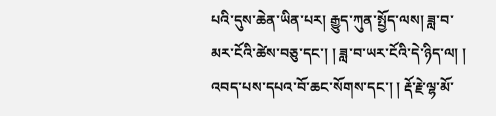པའི་དུས་ཆེན་ཡིན་པར། རྒྱུད་ཀུན་སྤྱོད་ལས། ཟླ་བ་མར་ངོའི་ཚེས་བཅུ་དང་། ། ཟླ་བ་ཡར་ངོའི་དེ་ཉིད་ལ། ། འབད་པས་དཔའ་བོ་ཆང་སོགས་དང་། ། རྡོ་རྗེ་ལྷ་མོ་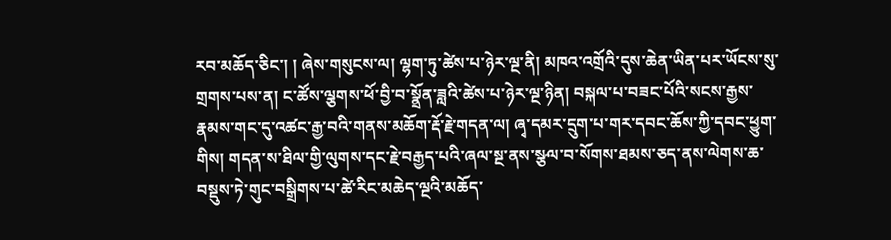རབ་མཆོད་ཅིང་། ། ཞེས་གསུངས་ལ། ལྷག་ཏུ་ཚེས་པ་ཉེར་ལྔ་ནི། མཁའ་འགྲོའི་དུས་ཆེན་ཡིན་པར་ཡོངས་སུ་གྲགས་པས་ན། ང་ཚོས་ལྕགས་ཕོ་བྱི་བ་སྣྲོན་ཟླའི་ཚེས་པ་ཉེར་ལྔ་ཉིན། བསྐལ་པ་བཟང་པོའི་སངས་རྒྱས་རྣམས་གང་དུ་འཚང་རྒྱ་བའི་གནས་མཆོག་རྡོ་རྗེ་གདན་ལ། ཞྭ་དམར་དྲུག་པ་གར་དབང་ཆོས་ཀྱི་དབང་ཕྱུག་གིས། གདན་ས་ཐིལ་གྱི་ལུགས་དང་རྗེ་བརྒྱད་པའི་ཞལ་སྔ་ནས་སྩལ་བ་སོགས་ཐམས་ཅད་ནས་ལེགས་ཆ་བསྡུས་ཏེ་གུང་བསྒྲིགས་པ་ཚེ་རིང་མཆེད་ལྔའི་མཆོད་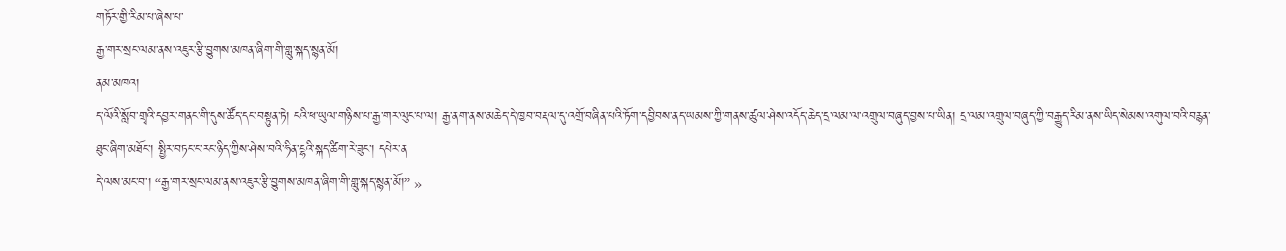གཏོར་གྱི་རིམ་པ་ཞེས་པ་
རྒྱ་གར་སྲང་ལམ་ནས་འཇུར་རྩི་བྱུགས་མཁན་ཞིག་གི་གླུ་སྐད་སྙན་མོ།
ནམ་མཁའ།
ད་ལོའི་སློབ་གྲྭའི་དབྱར་གནང་གི་དུས་ཚོད་དང་བསྟུན་ཏེ། ངའི་ཕ་ཡུལ་གཉིས་པ་རྒྱ་གར་ལུང་པ་ལ། རྒྱ་ནག་ནས་མཆེད་དེ་ཁྱབ་བརྡལ་དུ་འགྲོ་བཞིན་པའི་ཏོག་དབྱིབས་ནད་ཡམས་ཀྱི་གནས་ཚུལ་ཤེས་འདོད་ཆེད་དྲ་ལམ་ལ་འགྲུལ་བཞུད་བྱས་པ་ཡིན། དྲ་ལམ་འགྲུལ་བཞུད་ཀྱི་བརྒྱུད་རིམ་ནས་ཡིད་སེམས་འགུལ་བའི་བརྙན་ཐུང་ཞིག་མཐོང་། སྤྱིར་བཏང་ང་རང་ཉིད་ཀྱིས་ཤེས་བའི་ཧིན་ངྷའི་སྐད་ཚིག་རེ་ཟུང་། དཔེར་ན
དེ་ལས་མང་བ་། “རྒྱ་གར་སྲང་ལམ་ནས་འཇུར་རྩི་བྱུགས་མཁན་ཞིག་གི་གླུ་སྐད་སྙན་མོ།” »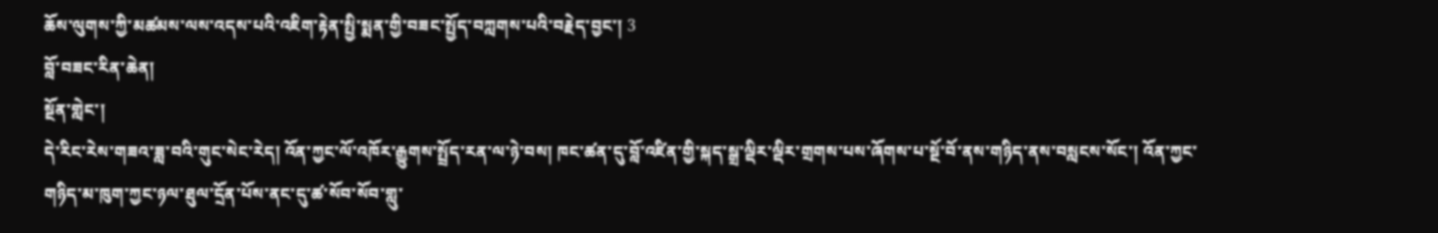ཆོས་ལུགས་ཀྱི་མཚམས་ལས་འདས་པའི་འཇིག་རྟེན་སྤྱི་སྨན་གྱི་བཟང་སྤྱོད་བཀླགས་པའི་བརྗེད་བྱང་། 3
བློ་བཟང་རིན་ཆེན།
སྔོན་གླེང་།
དེ་རིང་རེས་གཟའ་ཟླ་བའི་གུང་སེང་རེད། འོན་ཀྱང་ལོ་འཁོར་རྒྱུགས་སྤྲོད་རན་ལ་ཉེ་བས། ཁང་ཚན་དུ་བློ་འཛིན་གྱི་སྐད་སྒྲ་ལྡིར་ལྡིར་གྲགས་པས་ཞོགས་པ་སྔོ་བོ་ནས་གཉིད་ནས་བསླངས་སོང་། འོན་ཀྱང་གཉིད་མ་ཁུག་ཀྱང་ཉལ་ཐུལ་དྲོན་པོས་ནང་དུ་ཚ་སོབ་སོབ་གླུ་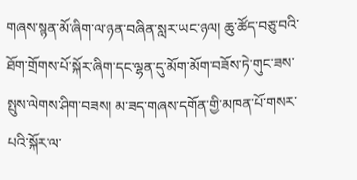གཞས་སྙན་མོ་ཞིག་ལ་ཉན་བཞིན་སླར་ཡང་ཉལ། ཆུ་ཚོད་བཅུ་བའི་ཐོག་གྲོགས་པོ་སྐོར་ཞིག་དང་ལྷན་དུ་མོག་མོག་བཟོས་ཏེ་གུང་ཟས་སྤུས་ལེགས་ཤིག་བཟས། མ་ཟད་གཞས་དགོན་གྱི་མཁན་པོ་གསར་པའི་སྐོར་ལ་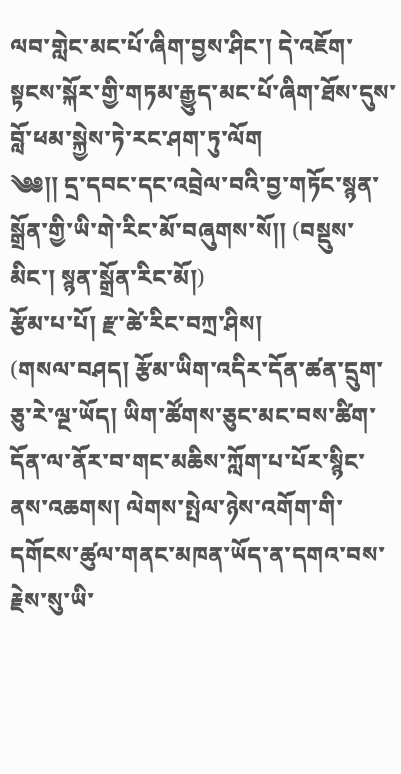ལབ་གླེང་མང་པོ་ཞིག་བྱས་ཤིང་། དེ་འཇོག་སྟངས་སྐོར་གྱི་གཏམ་རྒྱུད་མང་པོ་ཞིག་ཐོས་དུས་བློ་ཕམ་སྐྱེས་ཏེ་རང་ཤག་ཏུ་ལོག
༄༅།། དྲ་དབང་དང་འབྲེལ་བའི་བྱ་གཏོང་སྙན་སྒྲོན་གྱི་ཡི་གེ་རིང་མོ་བཞུགས་སོ།། (བསྡུས་མིང་། སྙན་སྒྲོན་རིང་མོ།)
རྩོམ་པ་པོ། རྫ་ཚེ་རིང་བཀྲ་ཤིས།
(གསལ་བཤད། རྩོམ་ཡིག་འདིར་དོན་ཚན་དྲུག་ཅུ་རེ་ལྔ་ཡོད། ཡིག་ཚོགས་ཅུང་མང་བས་ཚིག་དོན་ལ་ནོར་བ་གང་མཆིས་ཀློག་པ་པོར་སྙིང་ནས་འཆགས། ལེགས་སྤེལ་ཉེས་འགོག་གི་དགོངས་ཚུལ་གནང་མཁན་ཡོད་ན་དགའ་བས་རྗེས་སུ་ཡི་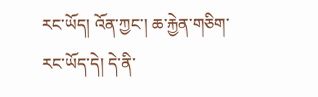རང་ཡོད། འོན་ཀྱང་། ཆ་རྐྱེན་གཅིག་རང་ཡོད་དེ། དེ་ནི་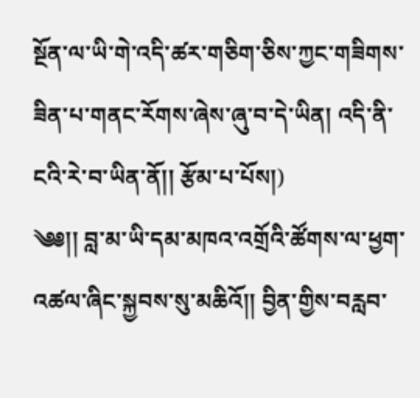སྔོན་ལ་ཡི་གེ་འདི་ཚར་གཅིག་ཅིས་ཀྱང་གཟིགས་ཟིན་པ་གནང་རོགས་ཞེས་ཞུ་བ་དེ་ཡིན། འདི་ནི་ངའི་རེ་བ་ཡིན་ནོ།། རྩོམ་པ་པོས།)
༄༅།། བླ་མ་ཡི་དམ་མཁའ་འགྲོའི་ཚོགས་ལ་ཕྱག་འཚལ་ཞིང་སྐྱབས་སུ་མཆིའོ།། བྱིན་གྱིས་བརླབ་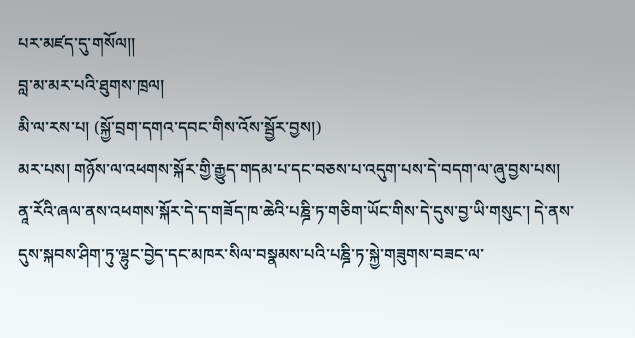པར་མཛད་དུ་གསོལ།།
བླ་མ་མར་པའི་ཐུགས་ཁྲལ།
མི་ལ་རས་པ། (སྐྱོ་བྲག་དགའ་དབང་གིས་འོས་སྦྱོར་བྱས།)
མར་པས། གཉོས་ལ་འཕགས་སྐོར་གྱི་རྒྱུད་གདམ་པ་དང་བཅས་པ་འདུག་པས་དེ་བདག་ལ་ཞུ་བྱས་པས། ནཱ་རོའི་ཞལ་ནས་འཕགས་སྐོར་དེ་ད་གཟོད་ཁ་ཆེའི་པཎྜི་ཏ་གཅིག་ཡོང་གིས་དེ་དུས་བྱ་ཡི་གསུང་། དེ་ནས་དུས་སྐབས་ཤིག་ཏུ་ལྷུང་བྱེད་དང་མཁར་སིལ་བསྣམས་པའི་པཎྜི་ཏ་སྐྱེ་གཟུགས་བཟང་ལ་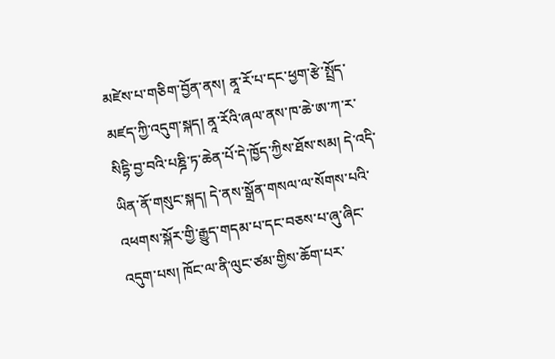མཛེས་པ་གཅིག་བྱོན་ནས། ནཱ་རོ་པ་དང་ཕྱག་རྩེ་སྤྲོད་མཛད་ཀྱི་འདུག་སྐད། ནཱ་རོའི་ཞལ་ནས་ཁ་ཆེ་ཨ་ཀ་ར་སིདྷི་བྱ་བའི་པཎྜི་ཏ་ཆེན་པོ་དེ་ཁྱོད་ཀྱིས་ཐོས་སམ། དེ་འདི་ཡིན་ནོ་གསུང་སྐད། དེ་ནས་སྒྲོན་གསལ་ལ་སོགས་པའི་འཕགས་སྐོར་གྱི་རྒྱུད་གདམ་པ་དང་བཅས་པ་ཞུ་ཞིང་འདུག་པས། ཁོང་ལ་ནི་ལུང་ཙམ་གྱིས་ཆོག་པར་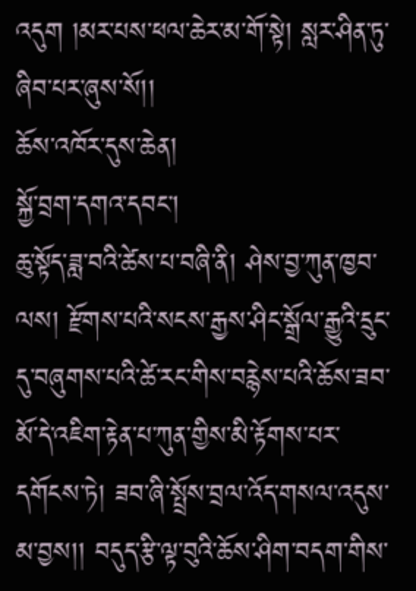འདུག །མར་པས་ཕལ་ཆེར་མ་གོ་སྟེ། སླར་ཤིན་ཏུ་ཞིབ་པར་ཞུས་སོ།།
ཆོས་འཁོར་དུས་ཆེན།
སྐྱོ་བྲག་དགའ་དབང་།
ཆུ་སྟོད་ཟླ་བའི་ཚེས་པ་བཞི་ནི། ཤེས་བྱ་ཀུན་ཁྱབ་ལས། རྫོགས་པའི་སངས་རྒྱས་ཤིང་སྒྲོལ་རྒྱུའི་དྲུང་དུ་བཞུགས་པའི་ཚེ་རང་གིས་བརྙེས་པའི་ཆོས་ཟབ་མོ་དེ་འཇིག་རྟེན་པ་ཀུན་གྱིས་མི་རྟོགས་པར་དགོངས་ཏེ། ཟབ་ཞི་སྤྲོས་བྲལ་འོད་གསལ་འདུས་མ་བྱས།། བདུད་རྩི་ལྟ་བུའི་ཆོས་ཤིག་བདག་གིས་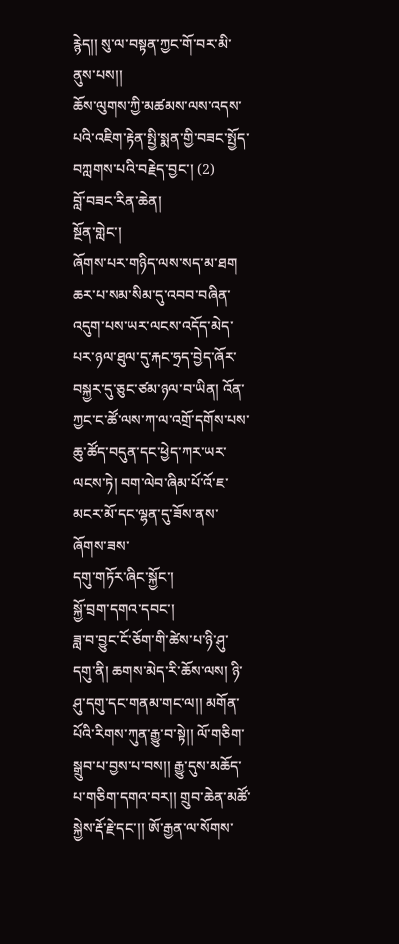རྙེད།། སུ་ལ་བསྟན་ཀྱང་གོ་བར་མི་ནུས་པས།།
ཆོས་ལུགས་ཀྱི་མཚམས་ལས་འདས་པའི་འཇིག་རྟེན་སྤྱི་སྨན་གྱི་བཟང་སྤྱོད་བཀླགས་པའི་བརྗེད་བྱང་། (2)
བློ་བཟང་རིན་ཆེན།
སྔོན་གླེང་།
ཞོགས་པར་གཉིད་ལས་སད་མ་ཐག ཆར་པ་སམ་སིམ་དུ་འབབ་བཞིན་འདུག་པས་ཡར་ལངས་འདོད་མེད་པར་ཉལ་ཐུལ་དུ་རྐང་ཧྲད་བྱེད་ཞོར་བསྐྱར་དུ་ཅུང་ཙམ་ཉལ་བ་ཡིན། འོན་ཀྱང་ང་ཚོ་ལས་ཀ་ལ་འགྲོ་དགོས་པས་ཆུ་ཚོད་བདུན་དང་ཕྱེད་ཀར་ཡར་ལངས་ཏེ། བག་ལེབ་ཞིམ་པོ་འོ་ཇ་མངར་མོ་དང་ལྷན་དུ་ཟོས་ནས་ཞོགས་ཟས་
དགུ་གཏོར་ཞིང་སྐྱོང་།
སྐྱོ་བྲག་དགའ་དབང་།
ཟླ་བ་བྱུང་ངོ་ཅོག་གི་ཚེས་པ་ཉི་ཤུ་དགུ་ནི། ཆགས་མེད་རི་ཆོས་ལས། ཉི་ཤུ་དགུ་དང་གནམ་གང་ལ།། མགོན་པོའི་རིགས་ཀུན་རྒྱུ་བ་སྟེ།། ལོ་གཅིག་སྒྲུབ་པ་བྱས་པ་བས།། རྒྱུ་དུས་མཆོད་པ་གཅིག་དགའ་བར།། གྲུབ་ཆེན་མཚོ་སྐྱེས་རྡོ་རྗེ་དང་།། ཨོ་རྒྱན་ལ་སོགས་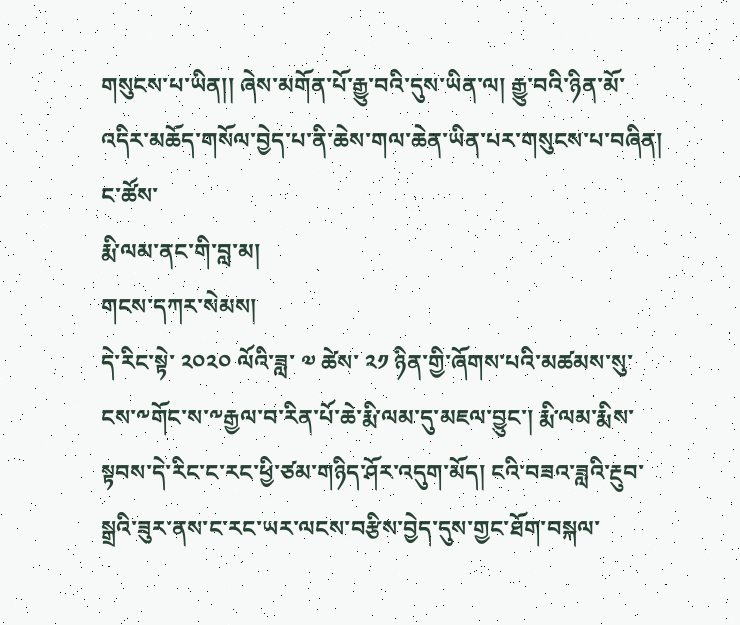གསུངས་པ་ཡིན།། ཞེས་མགོན་པོ་རྒྱུ་བའི་དུས་ཡིན་ལ། རྒྱུ་བའི་ཉིན་མོ་འདིར་མཆོད་གསོལ་བྱེད་པ་ནི་ཆེས་གལ་ཆེན་ཡིན་པར་གསུངས་པ་བཞིན། ང་ཚོས་
རྨི་ལམ་ནང་གི་བླ་མ།
གངས་དཀར་སེམས།
དེ་རིང་སྟེ་ ༢༠༢༠ ལོའི་ཟླ་ ༧ ཚེས་ ༢༡ ཉིན་གྱི་ཞོགས་པའི་མཚམས་སུ་ངས་༸གོང་ས་༸རྒྱལ་བ་རིན་པོ་ཆེ་རྨི་ལམ་དུ་མཇལ་བྱུང་། རྨི་ལམ་རྨིས་སྟབས་དེ་རིང་ང་རང་ཕྱི་ཙམ་གཉིད་ཤོར་འདུག་མོད། ངའི་བཟའ་ཟླའི་རྔུབ་སྒྲའི་ཟུར་ནས་ང་རང་ཡར་ལངས་བརྩིས་བྱེད་དུས་གྱང་ཐོག་བསྐལ་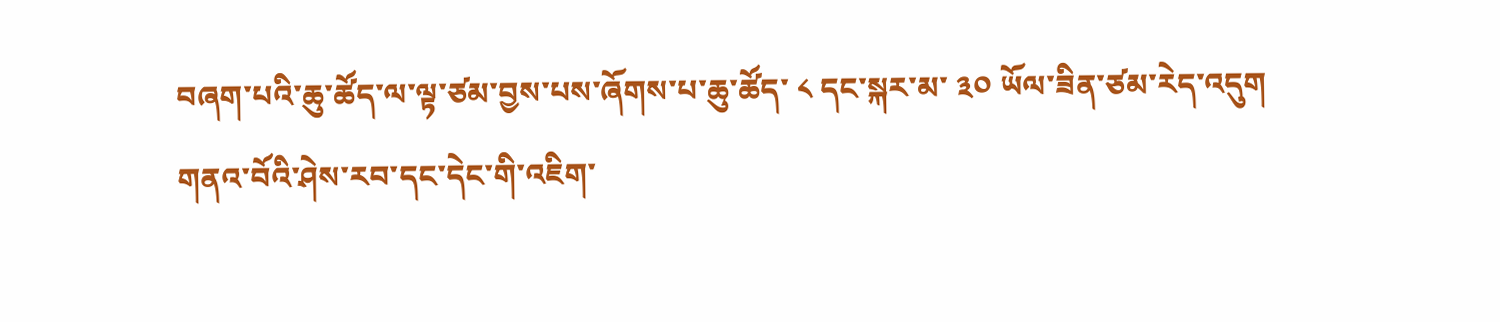བཞག་པའི་ཆུ་ཚོད་ལ་ལྟ་ཙམ་བྱས་པས་ཞོགས་པ་ཆུ་ཚོད་ ༨ དང་སྐར་མ་ ༣༠ ཡོལ་ཟིན་ཙམ་རེད་འདུག
གནའ་བོའི་ཤེས་རབ་དང་དེང་གི་འཇིག་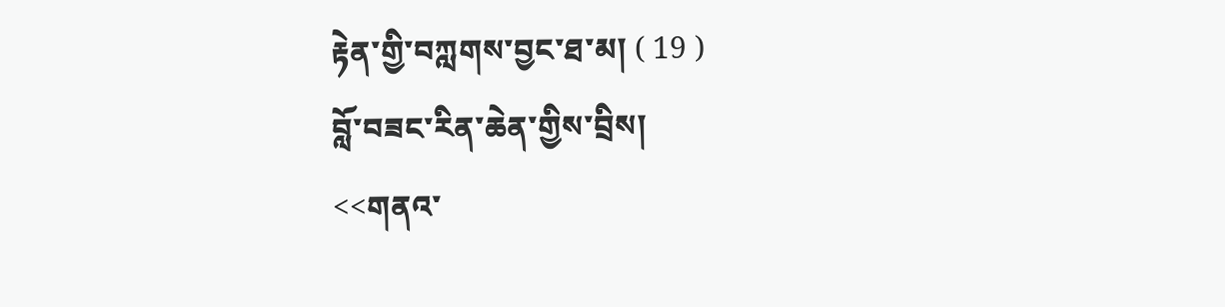རྟེན་གྱི་བཀླགས་བྱང་ཐ་མ། ( 19 )
བློ་བཟང་རིན་ཆེན་གྱིས་བྲིས།
<<གནའ་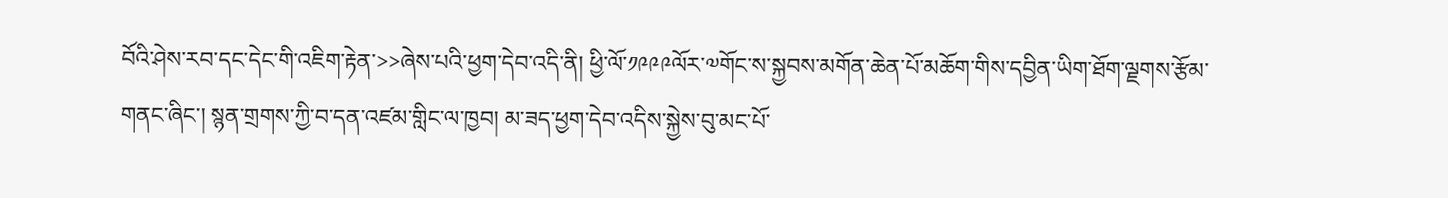བོའི་ཤེས་རབ་དང་དེང་གི་འཇིག་རྟེན་>>ཞེས་པའི་ཕྱག་དེབ་འདི་ནི། ཕྱི་ལོ་༡༩༩༩ལོར་༧གོང་ས་སྐྱབས་མགོན་ཆེན་པོ་མཆོག་གིས་དབྱིན་ཡིག་ཐོག་ལྗགས་རྩོམ་གནང་ཞིང་། སྙན་གྲགས་ཀྱི་བ་དན་འཛམ་གླིང་ལ་ཁྱབ། མ་ཟད་ཕྱག་དེབ་འདིས་སྐྱེས་བུ་མང་པོ་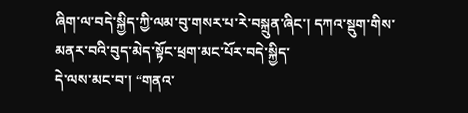ཞིག་ལ་བདེ་སྐྱིད་ཀྱི་ལམ་བུ་གསར་པ་རེ་བསྐྲུན་ཞིང་། དཀའ་སྡུག་གིས་མནར་བའི་བུད་མེད་སྟོང་ཕྲག་མང་པོར་བདེ་སྐྱིད་
དེ་ལས་མང་བ་། “གནའ་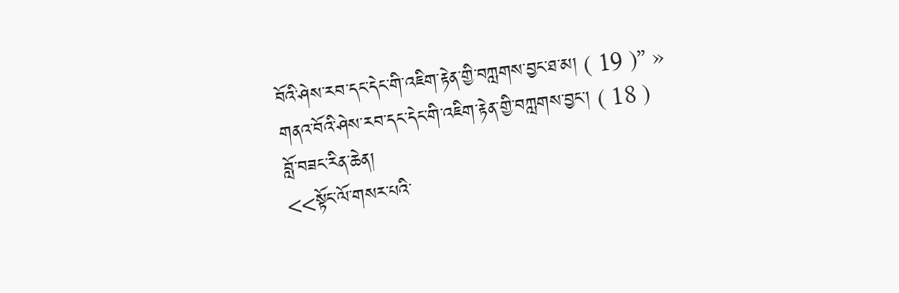བོའི་ཤེས་རབ་དང་དེང་གི་འཇིག་རྟེན་གྱི་བཀླགས་བྱང་ཐ་མ། ( 19 )” »
གནའ་བོའི་ཤེས་རབ་དང་དེང་གི་འཇིག་རྟེན་གྱི་བཀླགས་བྱང་། ( 18 )
བློ་བཟང་རིན་ཆེན།
<<སྟོང་ལོ་གསར་པའི་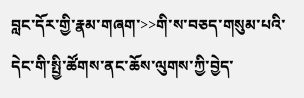བླང་དོར་གྱི་རྣམ་གཞག་>>གི་ས་བཅད་གསུམ་པའི་དེང་གི་སྤྱི་ཚོགས་ནང་ཆོས་ལུགས་ཀྱི་བྱེད་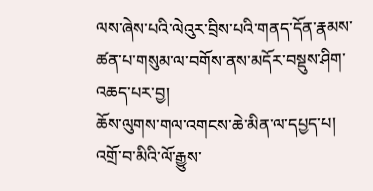ལས་ཞེས་པའི་ལེའུར་བྲིས་པའི་གནད་དོན་རྣམས་ཚན་པ་གསུམ་ལ་བགོས་ནས་མདོར་བསྡུས་ཤིག་འཆད་པར་བྱ།
ཆོས་ལུགས་གལ་འགངས་ཆེ་མིན་ལ་དཔྱད་པ།
འགྲོ་བ་མིའི་ལོ་རྒྱུས་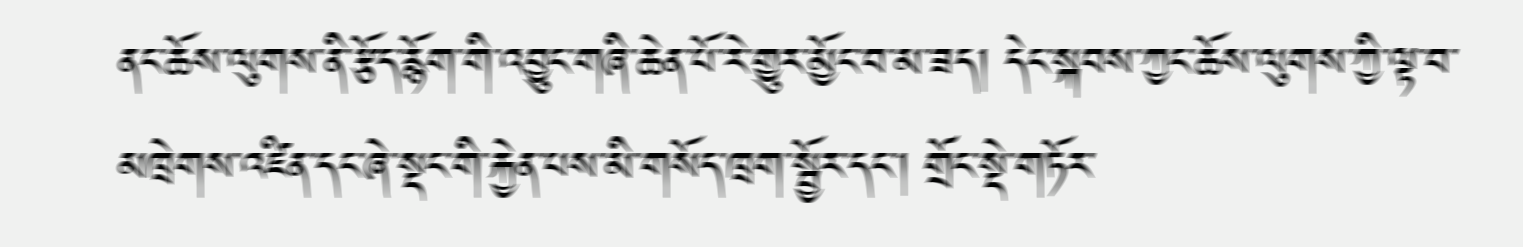ནང་ཆོས་ལུགས་ནི་རྩོད་རྙོག་གི་འབྱུང་གཞི་ཆེན་པོ་རེ་གྱུར་མྱོང་བ་མ་ཟད། དེང་སྐབས་ཀྱང་ཆོས་ལུགས་ཀྱི་ལྟ་བ་མཁྲེགས་འཛིན་དང་ཞེ་སྡང་གི་རྐྱེན་པས་མི་གསོད་ཁྲག་སྦྱོར་དང་། གྲོང་སྡེ་གཏོར་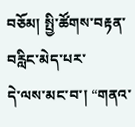བཅོམ། སྤྱི་ཚོགས་བརྟན་བརླིང་མེད་པར་
དེ་ལས་མང་བ་། “གནའ་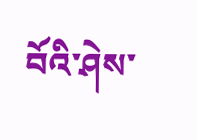བོའི་ཤེས་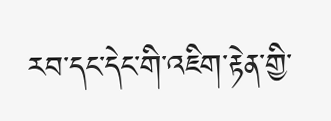རབ་དང་དེང་གི་འཇིག་རྟེན་གྱི་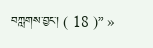བཀླགས་བྱང་། ( 18 )” »